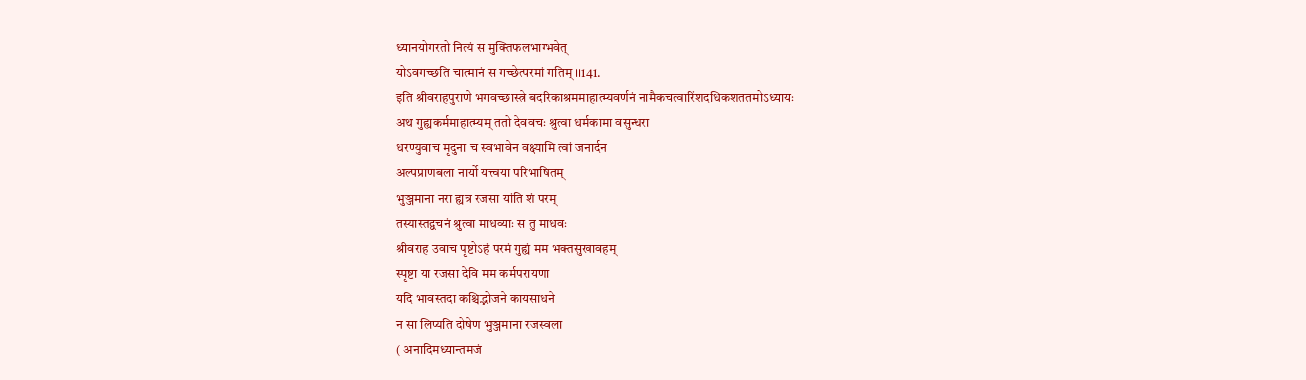ध्यानयोगरतो नित्यं स मुक्तिफलभाग्भवेत्
योऽवगच्छति चात्मानं स गच्छेत्परमां गतिम् ।।141.
इति श्रीवराहपुराणे भगवच्छास्त्रे बदरिकाश्रममाहात्म्यवर्णनं नामैकचत्वारिंशदधिकशततमोऽध्यायः
अथ गुह्यकर्ममाहात्म्यम् ततो देववचः श्रुत्वा धर्मकामा वसुन्धरा
धरण्युवाच मृदुना च स्वभावेन वक्ष्यामि त्वां जनार्दन
अल्पप्राणबला नार्यो यत्त्वया परिभाषितम्
भुञ्जमाना नरा ह्यत्र रजसा यांति शं परम्
तस्यास्तद्वचनं श्रुत्वा माधव्याः स तु माधवः
श्रीवराह उवाच पृष्टोऽहं परमं गुह्यं मम भक्तसुखावहम्
स्पृष्टा या रजसा देवि मम कर्मपरायणा
यदि भावस्तदा कश्चिद्भोजने कायसाधने
न सा लिप्यति दोषेण भुञ्जमाना रजस्वला
( अनादिमध्यान्तमजं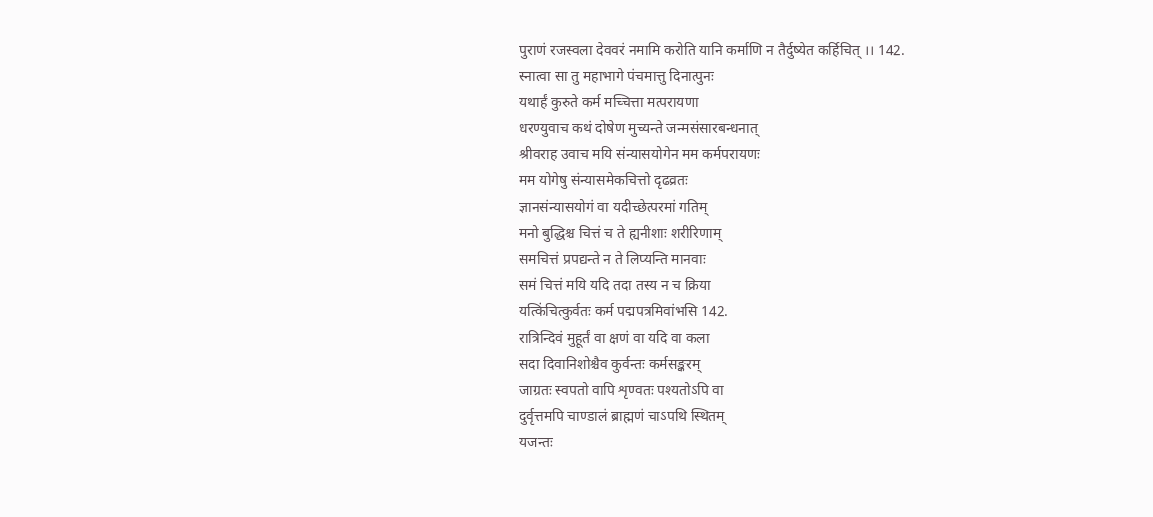पुराणं रजस्वला देववरं नमामि करोति यानि कर्माणि न तैर्दुष्येत कर्हिचित् ।। 142.
स्नात्वा सा तु महाभागे पंचमात्तु दिनात्पुनः
यथार्हं कुरुते कर्म मच्चित्ता मत्परायणा
धरण्युवाच कथं दोषेण मुच्यन्ते जन्मसंसारबन्धनात्
श्रीवराह उवाच मयि संन्यासयोगेन मम कर्मपरायणः
मम योगेषु संन्यासमेकचित्तो दृढव्रतः
ज्ञानसंन्यासयोगं वा यदीच्छेत्परमां गतिम्
मनो बुद्धिश्च चित्तं च ते ह्यनीशाः शरीरिणाम्
समचित्तं प्रपद्यन्ते न ते लिप्यन्ति मानवाः
समं चित्तं मयि यदि तदा तस्य न च क्रिया
यत्किंचित्कुर्वतः कर्म पद्मपत्रमिवांभसि 142.
रात्रिन्दिवं मुहूर्तं वा क्षणं वा यदि वा कला
सदा दिवानिशोश्चैव कुर्वन्तः कर्मसङ्करम्
जाग्रतः स्वपतो वापि शृण्वतः पश्यतोऽपि वा
दुर्वृत्तमपि चाण्डालं ब्राह्मणं चाऽपथि स्थितम्
यजन्तः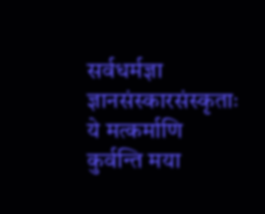सर्वधर्मज्ञा ज्ञानसंस्कारसंस्कृताः
ये मत्कर्माणि कुर्वन्ति मया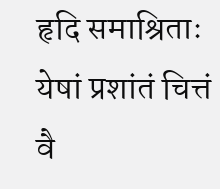हृदि समाश्रिताः
येषां प्रशांतं चित्तं वै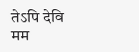तेऽपि देवि मम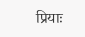प्रियाः